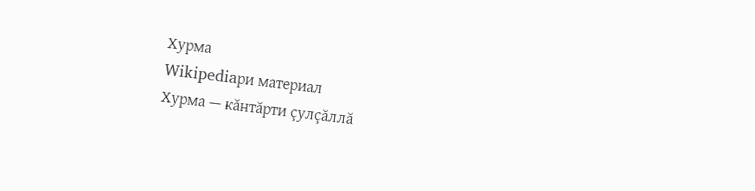Хурма
Wikipediaри материал
Хурма — кăнтăрти çулçăллă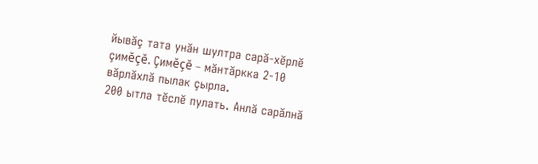йывăç тата унăн шултра сарă-хĕрлĕ çимĕçĕ. Çимĕçĕ – мăнтăркка 2-10 вăрлăхлă пылак çырла.
200 ытла тĕслĕ пулать. Анлă сарăлнă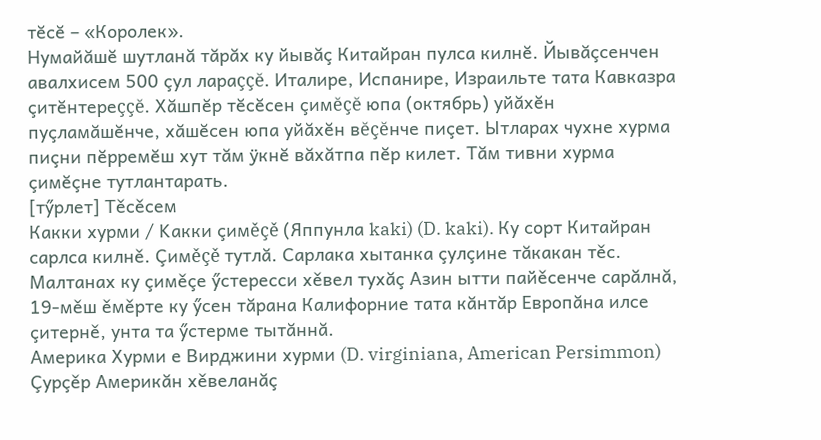тĕсĕ – «Королек».
Нумайăшĕ шутланă тăрăх ку йывăç Китайран пулса килнĕ. Йывăçсенчен авалхисем 500 çул лараççĕ. Италире, Испанире, Израильте тата Кавказра çитĕнтереççĕ. Хăшпĕр тĕсĕсен çимĕçĕ юпа (октябрь) уйăхĕн пуçламăшĕнче, хăшĕсен юпа уйăхĕн вĕçĕнче пиçет. Ытларах чухне хурма пиçни пĕрремĕш хут тăм ÿкнĕ вăхăтпа пĕр килет. Тăм тивни хурма çимĕçне тутлантарать.
[тӳрлет] Тěсěсем
Какки хурми / Kакки çимěçě (Яппунла kaki) (D. kaki). Ку сорт Китайран сарлса килнě. Çимěçě тутлă. Сарлака хытанка çулçине тăкакан тěс. Малтанах ку çимěçе ӳстересси хěвел тухăç Азин ытти пайěсенче сарăлнă, 19-мěш ěмěрте ку ӳсен тăрана Калифорние тата кăнтăр Европăна илсе çитернě, унта та ӳстерме тытăннă.
Америка Хурми е Вирджини хурми (D. virginiana, American Persimmon) Çурçěр Америкăн хěвеланăç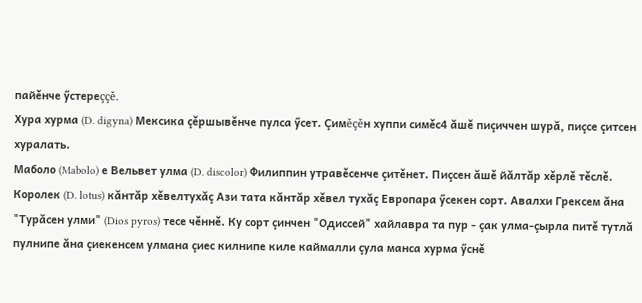пайěнче ӳстереççě.
Хура хурма (D. digyna) Мексика çěршывěнче пулса ӳсет. Çимěçěн хуппи симěс4 ăшě пиçиччен шурă, пиçсе çитсен хуралать.
Маболо (Mabolo) е Вельвет улма (D. discolor) Филиппин утравěсенче çитěнет. Пиçсен ăшě йăлтăр хěрлě тěслě.
Королек (D. lotus) кăнтăр хěвелтухăç Ази тата кăнтăр хěвел тухăç Европара ӳсекен сорт. Авалхи Грексем ăна "Турăсен улми" (Dios pyros) тесе чěннě. Ку сорт çинчен "Одиссей" хайлавра та пур - çак улма-çырла питě тутлă пулнипе ăна çиекенсем улмана çиес килнипе киле каймалли çула манса хурма ӳснě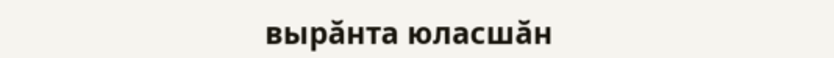вырăнта юласшăн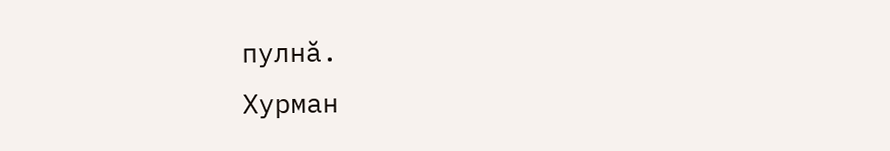пулнă.
Хурман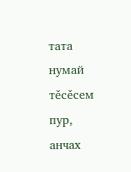тата нумай тěсěсем пур, анчах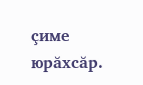çиме юрăхсăр.